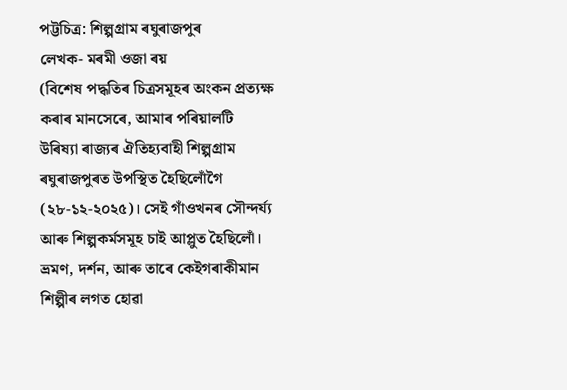পট্টচিত্ৰ: শিল্পগ্ৰাম ৰঘুৰাজপুৰ
লেখক- মৰমী ওজা ৰয়
(বিশেষ পদ্ধতিৰ চিত্ৰসমূহৰ অংকন প্ৰত্যক্ষ কৰাৰ মানসেৰে, আমাৰ পৰিয়ালটি উৰিষ্যা ৰাজ্যৰ ঐতিহ্যবাহী শিল্পগ্ৰাম ৰঘুৰাজপুৰত উপস্থিত হৈছিলোঁগৈ (২৮-১২-২০২৫)। সেই গাঁওখনৰ সৌন্দৰ্য্য আৰু শিল্পকৰ্মসমূহ চাই আপ্লুত হৈছিলোঁ। ভ্ৰমণ, দৰ্শন, আৰু তাৰে কেইগৰাকীমান শিল্পীৰ লগত হোৱা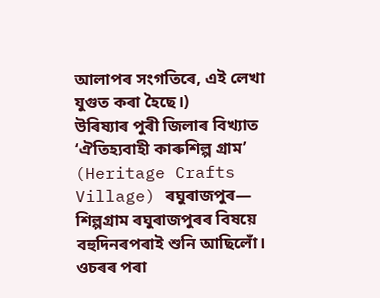আলাপৰ সংগতিৰে, এই লেখা যুগুত কৰা হৈছে।)
উৰিষ্যাৰ পুৰী জিলাৰ বিখ্যাত ‘ঐতিহ্যবাহী কাৰুশিল্প গ্ৰাম’ (Heritage Crafts Village) ৰঘুৰাজপুৰ—
শিল্পগ্ৰাম ৰঘুৰাজপুৰৰ বিষয়ে বহুদিনৰপৰাই শুনি আছিলোঁ। ওচৰৰ পৰা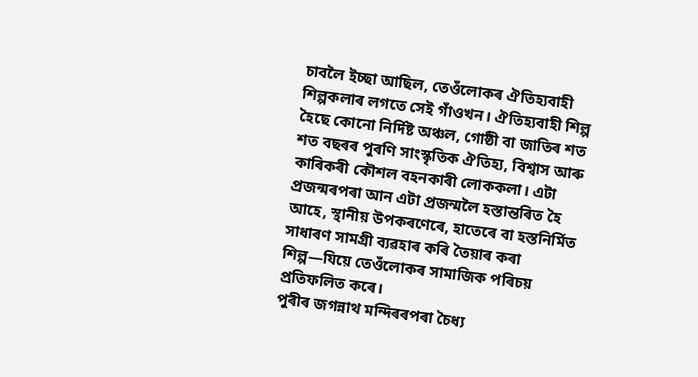চাবলৈ ইচ্ছা আছিল, তেওঁলোকৰ ঐতিহ্যবাহী শিল্পকলাৰ লগতে সেই গাঁওখন। ঐতিহ্যবাহী শিল্প হৈছে কোনো নিৰ্দিষ্ট অঞ্চল, গোষ্ঠী বা জাতিৰ শত শত বছৰৰ পুৰণি সাংস্কৃতিক ঐতিহ্য, বিশ্বাস আৰু কাৰিকৰী কৌশল বহনকাৰী লোককলা। এটা প্ৰজন্মৰপৰা আন এটা প্ৰজন্মলৈ হস্তান্তৰিত হৈ আহে, স্থানীয় উপকৰণেৰে, হাতেৰে বা হস্তনিৰ্মিত সাধাৰণ সামগ্ৰী ব্যৱহাৰ কৰি তৈয়াৰ কৰা শিল্প—যিয়ে তেওঁলোকৰ সামাজিক পৰিচয় প্ৰতিফলিত কৰে।
পুৰীৰ জগন্নাথ মন্দিৰৰপৰা চৈধ্য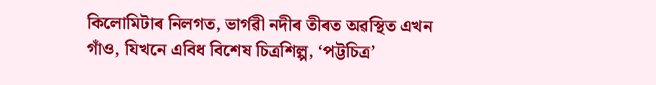কিলোমিটাৰ নিলগত, ভাৰ্গৱী নদীৰ তীৰত অৱস্থিত এখন গাঁও, যিখনে এবিধ বিশেষ চিত্ৰশিল্প, ‘পট্টচিত্ৰ’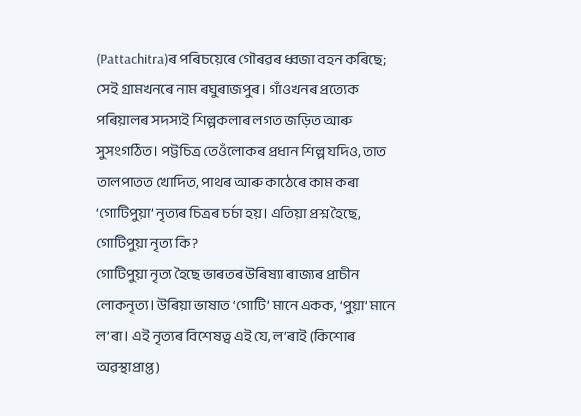(Pattachitra)ৰ পৰিচয়েৰে গৌৰৱৰ ধ্বজা বহন কৰিছে; সেই গ্ৰামখনৰে নাম ৰঘুৰাজপুৰ। গাঁওখনৰ প্ৰত্যেক পৰিয়ালৰ সদস্যই শিল্পকলাৰ লগত জড়িত আৰু সুসংগঠিত। পট্টচিত্ৰ তেওঁলোকৰ প্ৰধান শিল্প যদিও, তাত তালপাতত খোদিত, পাথৰ আৰু কাঠেৰে কাম কৰা ‘গোটিপুয়া’ নৃত্যৰ চিত্ৰৰ চৰ্চা হয়। এতিয়া প্ৰশ্ন হৈছে, গোটিপুয়া নৃত্য কি?
গোটিপুয়া নৃত্য হৈছে ভাৰতৰ উৰিষ্যা ৰাজ্যৰ প্ৰাচীন লোকনৃত্য। উৰিয়া ভাষাত ‘গোটি’ মানে একক, ‘পুয়া’ মানে ল’ৰা। এই নৃত্যৰ বিশেষত্ব এই যে, ল’ৰাই (কিশোৰ অৱস্থাপ্ৰাপ্ত)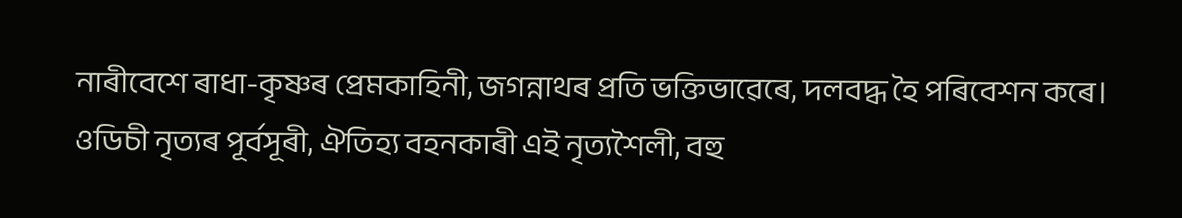নাৰীবেশে ৰাধা-কৃষ্ণৰ প্ৰেমকাহিনী, জগন্নাথৰ প্ৰতি ভক্তিভাৱেৰে, দলবদ্ধ হৈ পৰিবেশন কৰে।
ওডিচী নৃত্যৰ পূৰ্বসূৰী, ঐতিহ্য বহনকাৰী এই নৃত্যশৈলী, বহু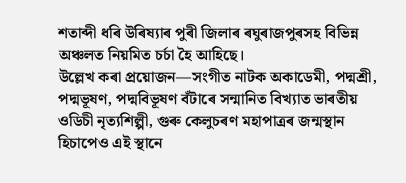শতাব্দী ধৰি উৰিষ্যাৰ পুৰী জিলাৰ ৰঘুৰাজপুৰসহ বিভিন্ন অঞ্চলত নিয়মিত চৰ্চা হৈ আহিছে।
উল্লেখ কৰা প্ৰয়োজন—সংগীত নাটক অকাডেমী, পদ্মশ্ৰী, পদ্মভূষণ, পদ্মবিভূষণ বঁটাৰে সন্মানিত বিখ্যাত ভাৰতীয় ওডিচী নৃত্যশিল্পী, গুৰু কেলুচৰণ মহাপাত্ৰৰ জন্মস্থান হিচাপেও এই স্থানে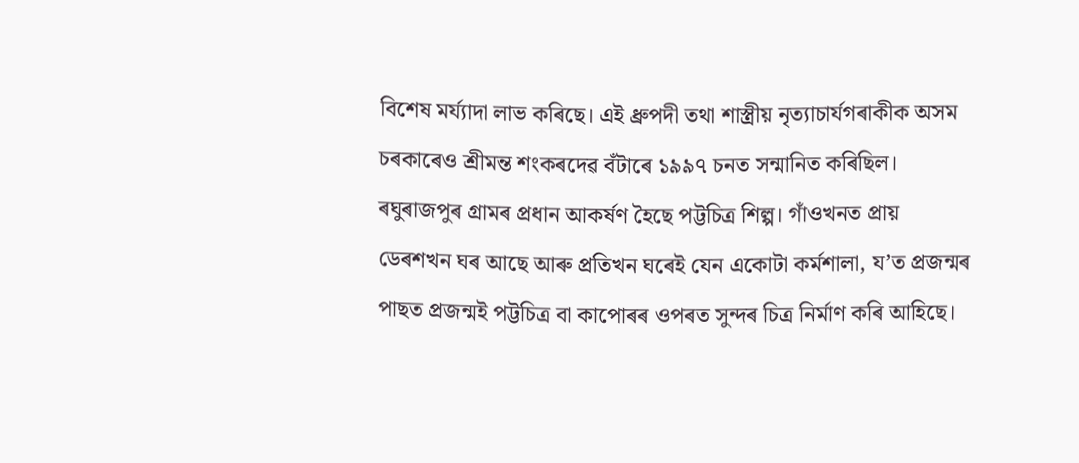বিশেষ মৰ্য্যাদা লাভ কৰিছে। এই ধ্ৰুপদী তথা শাস্ত্ৰীয় নৃত্যাচাৰ্যগৰাকীক অসম চৰকাৰেও শ্ৰীমন্ত শংকৰদেৱ বঁটাৰে ১৯৯৭ চনত সন্মানিত কৰিছিল। ৰঘুৰাজপুৰ গ্ৰামৰ প্ৰধান আকৰ্ষণ হৈছে পট্টচিত্ৰ শিল্প। গাঁওখনত প্ৰায় ডেৰশখন ঘৰ আছে আৰু প্ৰতিখন ঘৰেই যেন একোটা কৰ্মশালা, য’ত প্ৰজন্মৰ পাছত প্ৰজন্মই পট্টচিত্ৰ বা কাপোৰৰ ওপৰত সুন্দৰ চিত্ৰ নিৰ্মাণ কৰি আহিছে।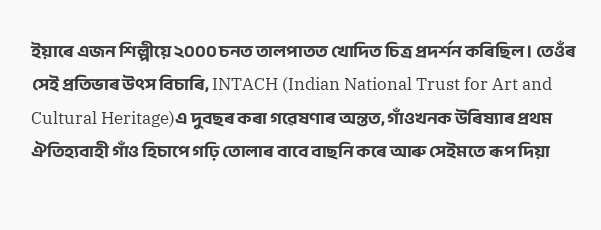ইয়াৰে এজন শিল্পীয়ে ২০০০ চনত তালপাতত খোদিত চিত্ৰ প্ৰদৰ্শন কৰিছিল। তেওঁৰ সেই প্ৰতিভাৰ উৎস বিচাৰি, INTACH (Indian National Trust for Art and Cultural Heritage)এ দুবছৰ কৰা গৱেষণাৰ অন্তত, গাঁওখনক উৰিষ্যাৰ প্ৰথম ঐতিহ্যবাহী গাঁও হিচাপে গঢ়ি তোলাৰ বাবে বাছনি কৰে আৰু সেইমতে ৰূপ দিয়া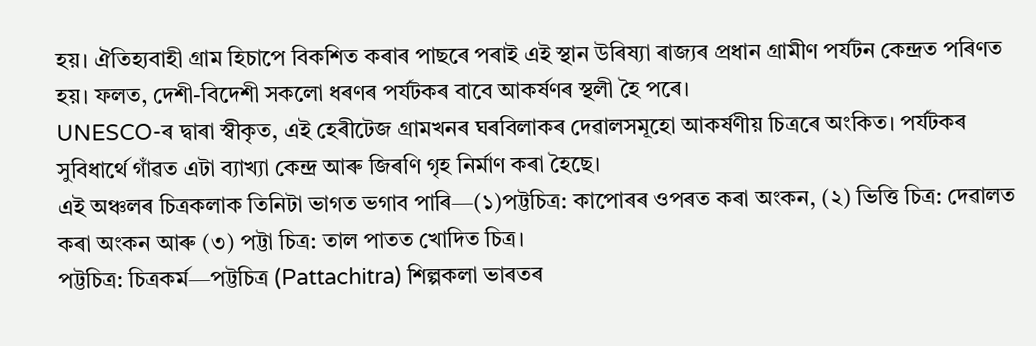হয়। ঐতিহ্যবাহী গ্ৰাম হিচাপে বিকশিত কৰাৰ পাছৰে পৰাই এই স্থান উৰিষ্যা ৰাজ্যৰ প্ৰধান গ্ৰামীণ পৰ্যটন কেন্দ্ৰত পৰিণত হয়। ফলত, দেশী-বিদেশী সকলো ধৰণৰ পৰ্যটকৰ বাবে আকৰ্ষণৰ স্থলী হৈ পৰে।
UNESCO-ৰ দ্বাৰা স্বীকৃত, এই হেৰীটেজ গ্ৰামখনৰ ঘৰবিলাকৰ দেৱালসমূহো আকৰ্ষণীয় চিত্ৰৰে অংকিত। পৰ্যটকৰ সুবিধাৰ্থে গাঁৱত এটা ব্যাখ্যা কেন্দ্ৰ আৰু জিৰণি গৃহ নিৰ্মাণ কৰা হৈছে।
এই অঞ্চলৰ চিত্ৰকলাক তিনিটা ভাগত ভগাব পাৰি—(১)পট্টচিত্ৰ: কাপোৰৰ ওপৰত কৰা অংকন, (২) ভিত্তি চিত্ৰ: দেৱালত কৰা অংকন আৰু (৩) পট্টা চিত্ৰ: তাল পাতত খোদিত চিত্ৰ।
পট্টচিত্ৰ: চিত্ৰকৰ্ম—পট্টচিত্ৰ (Pattachitra) শিল্পকলা ভাৰতৰ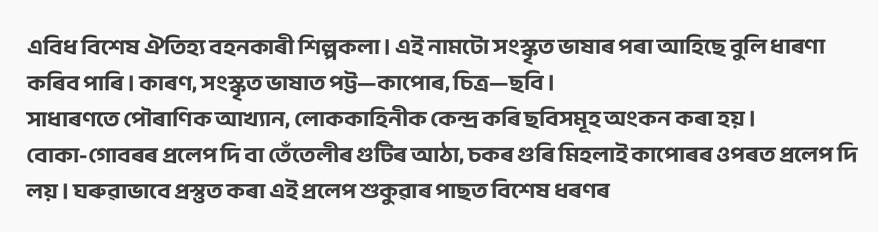এবিধ বিশেষ ঐতিহ্য বহনকাৰী শিল্পকলা। এই নামটো সংস্কৃত ভাষাৰ পৰা আহিছে বুলি ধাৰণা কৰিব পাৰি। কাৰণ, সংস্কৃত ভাষাত পট্ট—কাপোৰ, চিত্ৰ—ছবি।
সাধাৰণতে পৌৰাণিক আখ্যান, লোককাহিনীক কেন্দ্ৰ কৰি ছবিসমূহ অংকন কৰা হয়।
বোকা-গোবৰৰ প্ৰলেপ দি বা তেঁতেলীৰ গুটিৰ আঠা, চকৰ গুৰি মিহলাই কাপোৰৰ ওপৰত প্ৰলেপ দি লয়। ঘৰুৱাভাবে প্ৰস্তুত কৰা এই প্ৰলেপ শুকুৱাৰ পাছত বিশেষ ধৰণৰ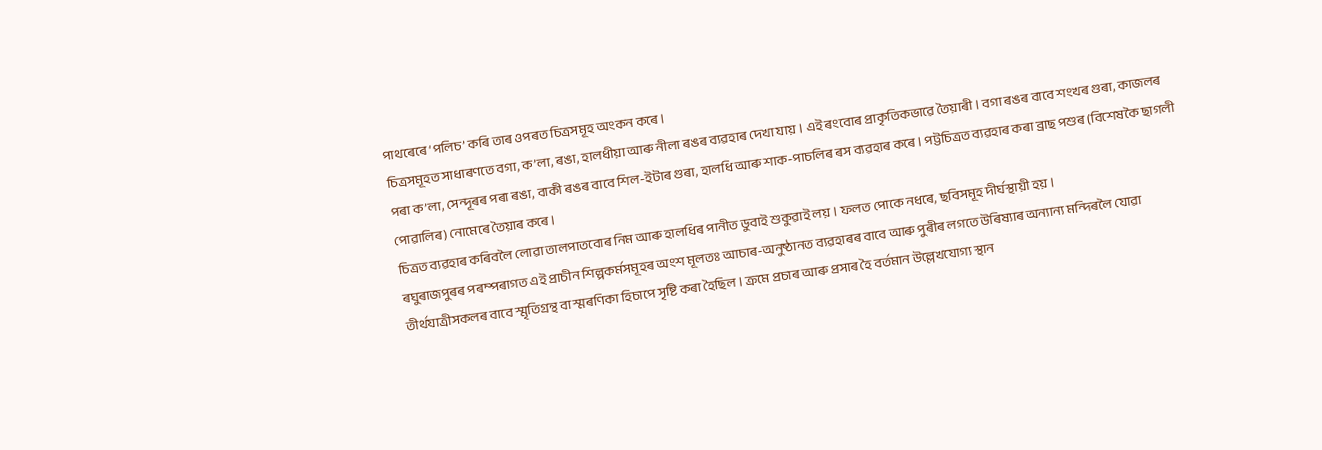পাথৰেৰে ‘পলিচ’ কৰি তাৰ ওপৰত চিত্ৰসমূহ অংকন কৰে।
চিত্ৰসমূহত সাধাৰণতে বগা, ক’লা, ৰঙা, হালধীয়া আৰু নীলা ৰঙৰ ব্যৱহাৰ দেখা যায়। এই ৰংবোৰ প্ৰাকৃতিকভাৱে তৈয়াৰী। বগা ৰঙৰ বাবে শংখৰ গুৰা, কাজলৰ পৰা ক’লা, সেন্দূৰৰ পৰা ৰঙা, বাকী ৰঙৰ বাবে শিল-ইটাৰ গুৰা, হালধি আৰু শাক-পাচলিৰ ৰস ব্যৱহাৰ কৰে। পট্টচিত্ৰত ব্যৱহাৰ কৰা ব্ৰাছ পশুৰ (বিশেষকৈ ছাগলী পোৱালিৰ) নোমেৰে তৈয়াৰ কৰে।
চিত্ৰত ব্যৱহাৰ কৰিবলৈ লোৱা তালপাতবোৰ নিম আৰু হালধিৰ পানীত ডুবাই শুকুৱাই লয়। ফলত পোকে নধৰে, ছবিসমূহ দীৰ্ঘস্থায়ী হয়।
ৰঘুৰাজপুৰৰ পৰম্পৰাগত এই প্ৰাচীন শিল্পকৰ্মসমূহৰ অংশ মূলতঃ আচাৰ-অনুষ্ঠানত ব্যৱহাৰৰ বাবে আৰু পুৰীৰ লগতে উৰিষ্যাৰ অন্যান্য মন্দিৰলৈ যোৱা তীৰ্থযাত্ৰীসকলৰ বাবে স্মৃতিগ্ৰন্থ বা স্মৰণিকা হিচাপে সৃষ্টি কৰা হৈছিল। ক্ৰমে প্ৰচাৰ আৰু প্ৰসাৰ হৈ বৰ্তমান উল্লেখযোগ্য স্থান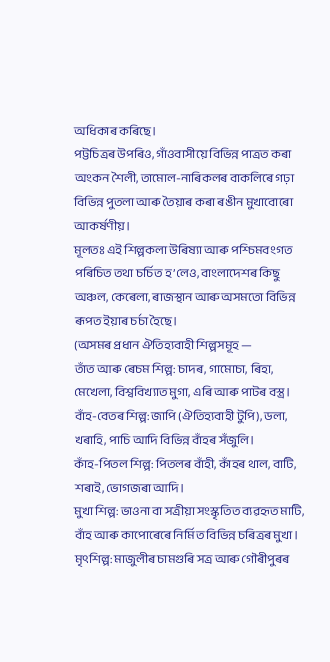অধিকাৰ কৰিছে।
পট্টচিত্ৰৰ উপৰিও, গাঁওবাসীয়ে বিভিন্ন পাত্ৰত কৰা অংকন শৈলী, তামোল-নাৰিকলৰ বাকলিৰে গঢ়া বিভিন্ন পুতলা আৰু তৈয়াৰ কৰা ৰঙীন মুখাবোৰো আকৰ্ষণীয়।
মূলতঃ এই শিল্পকলা উৰিষ্যা আৰু পশ্চিমবংগত পৰিচিত তথা চৰ্চিত হ’লেও, বাংলাদেশৰ কিছু অঞ্চল, কেৰেলা, ৰাজস্থান আৰু অসমতো বিভিন্ন ৰূপত ইয়াৰ চৰ্চা হৈছে।
(অসমৰ প্ৰধান ঐতিহ্যবাহী শিল্পসমূহ —
তাঁত আৰু ৰেচম শিল্প: চাদৰ, গামোচা, ৰিহা, মেখেলা, বিশ্ববিখ্যাত মুগা, এৰি আৰু পাটৰ বস্ত্ৰ।
বাঁহ-বেতৰ শিল্প: জাপি (ঐতিহ্যবাহী টুপি), ডলা, খৰাহি, পাচি আদি বিভিন্ন বাঁহৰ সঁজুলি।
কাঁহ-পিতল শিল্প: পিতলৰ বাঁহী, কাঁহৰ থাল, বাটি, শৰাই, ভোগজৰা আদি।
মুখা শিল্প: ভাওনা বা সত্ৰীয়া সংস্কৃতিত ব্যৱহৃত মাটি, বাঁহ আৰু কাপোৰেৰে নিৰ্মিত বিভিন্ন চৰিত্ৰৰ মুখা।
মৃৎশিল্প: মাজুলীৰ চামগুৰি সত্ৰ আৰু গৌৰীপুৰৰ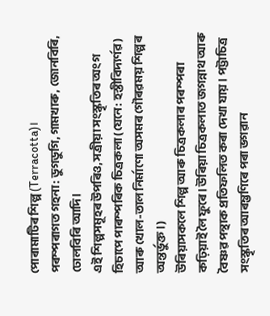পোৰামাটিৰ শিল্প (Terracotta)।
পৰম্পৰাগত গহনা: ডুগডুগি, গামখাৰু, জোনবিৰি, ঢোলবিৰি আদি।
এই শিল্পসমূহৰ উপৰিও, সত্ৰীয়া সংস্কৃতিৰ অংগ হিচাপে পাৰম্পৰিক চিত্ৰকলা (যেনে: হস্তীবিদ্যৰ্ণৱ) আৰু খোল-তাল নিৰ্মাণো অসমৰ গৌৰৱময় শিল্পৰ অন্তৰ্ভুক্ত।)
উৰিয়াসকলে শিল্প আৰু চিত্ৰকলাৰ পৰম্পৰা কঢ়িয়াই লৈ ফুৰে। উৰিয়া চিত্ৰকলাত জগন্নাথ আৰু বৈষ্ণৱ পন্থাক প্ৰতিফলিত কৰা দেখা যায়। পট্টাচিত্ৰ সংস্কৃতিৰ আৰম্ভণিৰে পৰা ভগৱান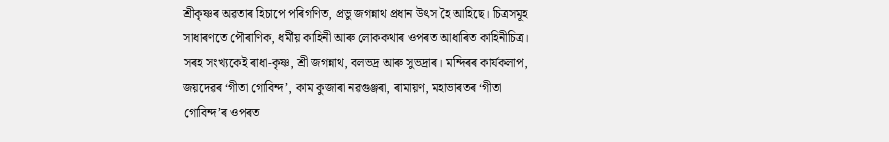শ্ৰীকৃষ্ণৰ অৱতাৰ হিচাপে পৰিগণিত, প্ৰভু জগন্নাথ প্ৰধান উৎস হৈ আহিছে। চিত্ৰসমূহ সাধাৰণতে পৌৰাণিক, ধৰ্মীয় কাহিনী আৰু লোককথাৰ ওপৰত আধাৰিত কাহিনীচিত্ৰ। সৰহ সংখ্যকেই ৰাধা-কৃষ্ণ, শ্ৰী জগন্নাথ, বলভদ্ৰ আৰু সুভদ্ৰাৰ। মন্দিৰৰ কাৰ্যকলাপ, জয়দেৱৰ ‘গীতা গোবিন্দ’, কাম কুজাৰা নৱগুঞ্জৰা, ৰামায়ণ, মহাভাৰতৰ ‘গীতা গোবিন্দ’ৰ ওপৰত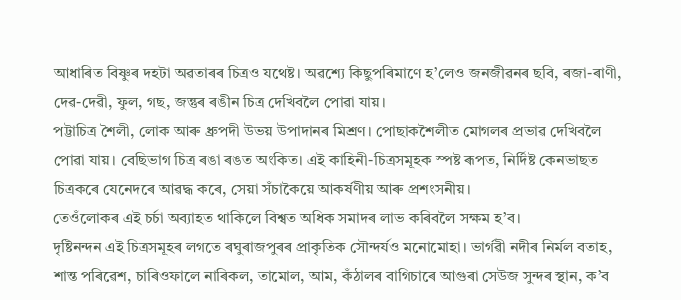আধাৰিত বিষ্ণুৰ দহটা অৱতাৰৰ চিত্ৰও যথেষ্ট। অৱশ্যে কিছুপৰিমাণে হ’লেও জনজীৱনৰ ছবি, ৰজা-ৰাণী, দেৱ-দেৱী, ফুল, গছ, জন্তুৰ ৰঙীন চিত্ৰ দেখিবলৈ পোৱা যায়।
পট্টাচিত্ৰ শৈলী, লোক আৰু ধ্ৰুপদী উভয় উপাদানৰ মিশ্ৰণ। পোছাকশৈলীত মোগলৰ প্ৰভাৱ দেখিবলৈ পোৱা যায়। বেছিভাগ চিত্ৰ ৰঙা ৰঙত অংকিত। এই কাহিনী-চিত্ৰসমূহক স্পষ্ট ৰূপত, নিৰ্দিষ্ট কেনভাছত চিত্ৰকৰে যেনেদৰে আৱদ্ধ কৰে, সেয়া সঁচাকৈয়ে আকৰ্ষণীয় আৰু প্ৰশংসনীয়।
তেওঁলোকৰ এই চৰ্চা অব্যাহত থাকিলে বিশ্বত অধিক সমাদৰ লাভ কৰিবলৈ সক্ষম হ’ব।
দৃষ্টিনন্দন এই চিত্ৰসমূহৰ লগতে ৰঘুৰাজপুৰৰ প্ৰাকৃতিক সৌন্দৰ্যও মনোমোহা। ভাৰ্গৱী নদীৰ নিৰ্মল বতাহ, শান্ত পৰিৱেশ, চাৰিওফালে নাৰিকল, তামোল, আম, কঁঠালৰ বাগিচাৰে আগুৰা সেউজ সুন্দৰ স্থান, ক’ব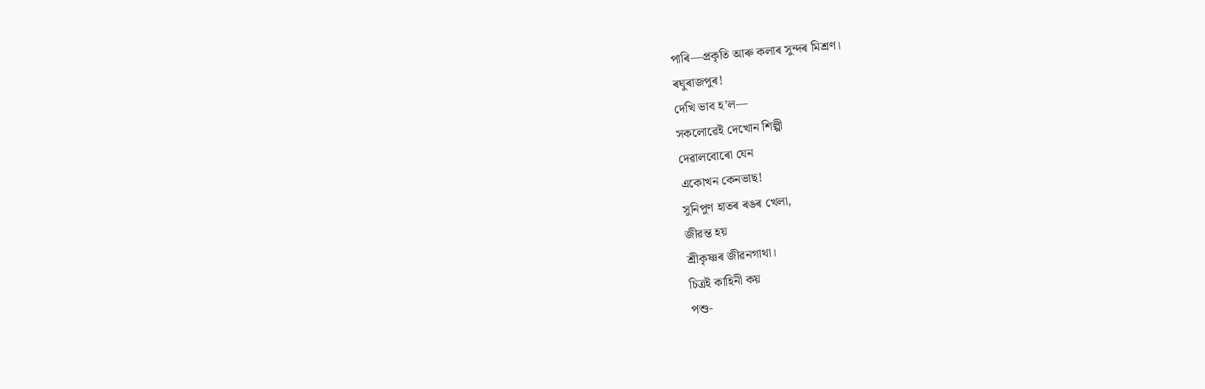পাৰি—প্ৰকৃতি আৰু কলাৰ সুন্দৰ মিশ্ৰণ।
ৰঘুৰাজপুৰ!
দেখি ভাব হ’ল—
সকলোৱেই দেখোন শিল্পী
দেৱালবোৰো যেন
একোখন কেনভাছ!
সুনিপুণ হাতৰ ৰঙৰ খেলা,
জীৱন্ত হয়
শ্ৰীকৃষ্ণৰ জীৱনগাথা।
চিত্ৰই কাহিনী কয়
পশু-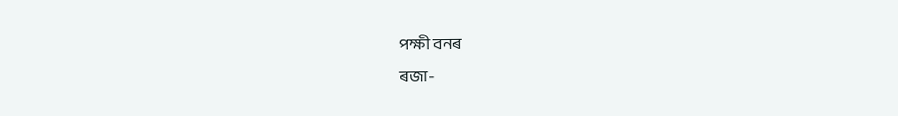পক্ষী বনৰ
ৰজা-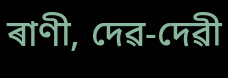ৰাণী, দেৱ-দেৱী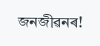জনজীৱনৰ!